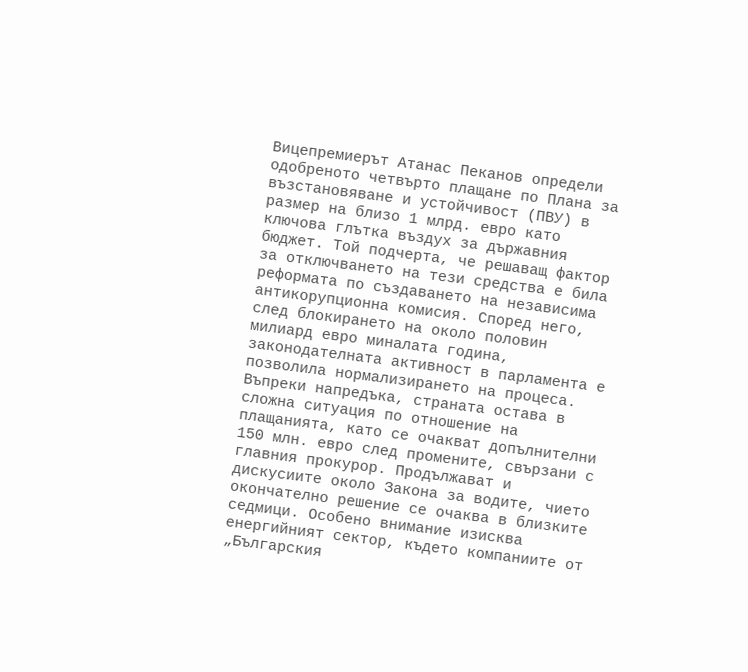Вицепремиерът Атанас Пеканов определи одобреното четвърто плащане по Плана за възстановяване и устойчивост (ПВУ) в размер на близо 1 млрд. евро като ключова глътка въздух за държавния бюджет. Той подчерта, че решаващ фактор за отключването на тези средства е била реформата по създаването на независима антикорупционна комисия. Според него, след блокирането на около половин милиард евро миналата година, законодателната активност в парламента е позволила нормализирането на процеса. Въпреки напредъка, страната остава в сложна ситуация по отношение на плащанията, като се очакват допълнителни 150 млн. евро след промените, свързани с главния прокурор. Продължават и дискусиите около Закона за водите, чието окончателно решение се очаква в близките седмици. Особено внимание изисква енергийният сектор, където компаниите от „Българския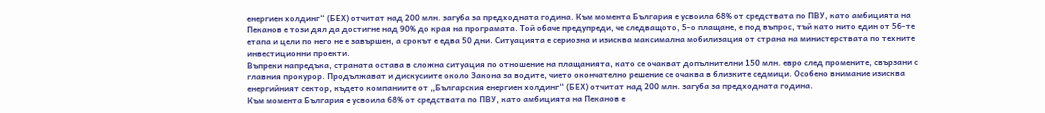енергиен холдинг“ (БЕХ) отчитат над 200 млн. загуба за предходната година. Към момента България е усвоила 68% от средствата по ПВУ, като амбицията на Пеканов е този дял да достигне над 90% до края на програмата. Той обаче предупреди, че следващото, 5-о плащане, е под въпрос, тъй като нито един от 56-те етапа и цели по него не е завършен, а срокът е едва 50 дни. Ситуацията е сериозна и изисква максимална мобилизация от страна на министерствата по техните инвестиционни проекти.
Въпреки напредъка, страната остава в сложна ситуация по отношение на плащанията, като се очакват допълнителни 150 млн. евро след промените, свързани с главния прокурор. Продължават и дискусиите около Закона за водите, чието окончателно решение се очаква в близките седмици. Особено внимание изисква енергийният сектор, където компаниите от „Българския енергиен холдинг“ (БЕХ) отчитат над 200 млн. загуба за предходната година.
Към момента България е усвоила 68% от средствата по ПВУ, като амбицията на Пеканов е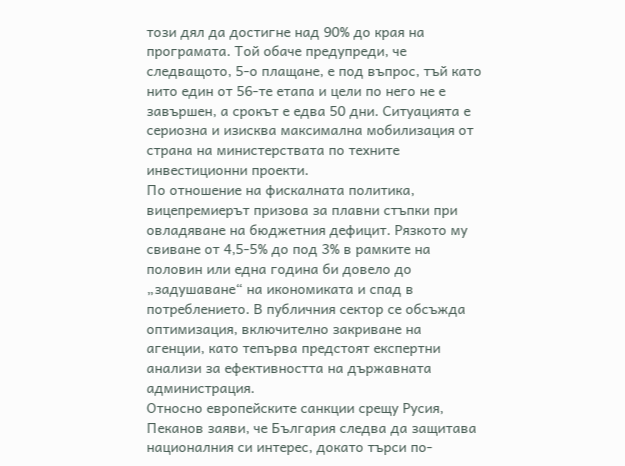този дял да достигне над 90% до края на програмата. Той обаче предупреди, че следващото, 5-о плащане, е под въпрос, тъй като нито един от 56-те етапа и цели по него не е завършен, а срокът е едва 50 дни. Ситуацията е сериозна и изисква максимална мобилизация от страна на министерствата по техните инвестиционни проекти.
По отношение на фискалната политика, вицепремиерът призова за плавни стъпки при овладяване на бюджетния дефицит. Рязкото му свиване от 4,5-5% до под 3% в рамките на половин или една година би довело до „задушаване“ на икономиката и спад в потреблението. В публичния сектор се обсъжда оптимизация, включително закриване на агенции, като тепърва предстоят експертни анализи за ефективността на държавната администрация.
Относно европейските санкции срещу Русия, Пеканов заяви, че България следва да защитава националния си интерес, докато търси по-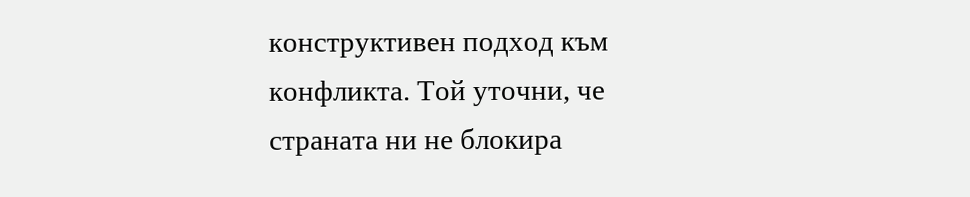конструктивен подход към конфликта. Той уточни, че страната ни не блокира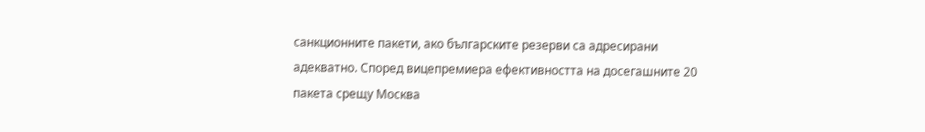санкционните пакети, ако българските резерви са адресирани адекватно. Според вицепремиера ефективността на досегашните 20 пакета срещу Москва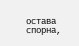остава спорна,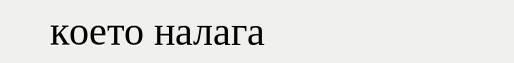което налага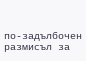по-задълбочен размисъл за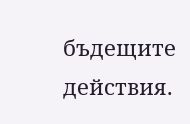бъдещите действия.